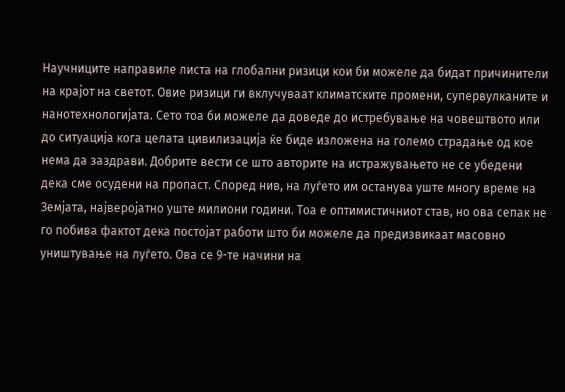Научниците направиле листа на глобални ризици кои би можеле да бидат причинители на крајот на светот. Овие ризици ги вклучуваат климатските промени, супервулканите и нанотехнологијата. Сето тоа би можеле да доведе до истребување на човештвото или до ситуација кога целата цивилизација ќе биде изложена на големо страдање од кое нема да заздрави. Добрите вести се што авторите на истражувањето не се убедени дека сме осудени на пропаст. Според нив, на луѓето им останува уште многу време на Земјата, најверојатно уште милиони години. Тоа е оптимистичниот став, но ова сепак не го побива фактот дека постојат работи што би можеле да предизвикаат масовно уништување на луѓето. Ова се 9-те начини на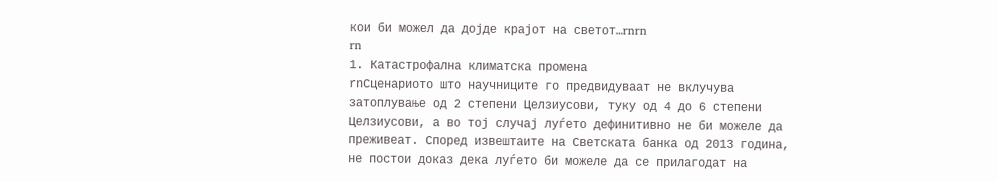кои би можел да дојде крајот на светот…rnrn
rn
1. Катастрофална климатска промена
rnСценариото што научниците го предвидуваат не вклучува затоплување од 2 степени Целзиусови, туку од 4 до 6 степени Целзиусови, а во тој случај луѓето дефинитивно не би можеле да преживеат. Според извештаите на Светската банка од 2013 година, не постои доказ дека луѓето би можеле да се прилагодат на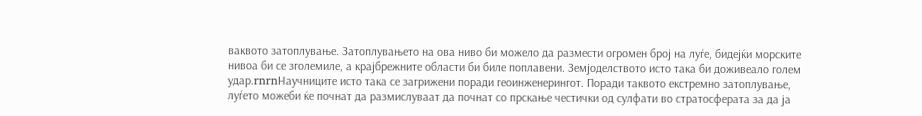ваквото затоплување. Затоплувањето на ова ниво би можело да размести огромен број на луѓе, бидејќи морските нивоа би се зголемиле, а крајбрежните области би биле поплавени. Земјоделството исто така би доживеало голем удар.rnrnНаучниците исто така се загрижени поради геоинженерингот. Поради таквото екстремно затоплување, луѓето можеби ќе почнат да размислуваат да почнат со прскање честички од сулфати во стратосферата за да ја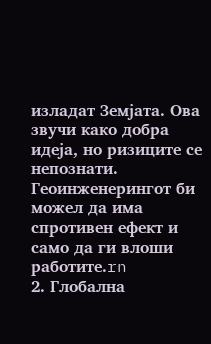изладат Земјата. Ова звучи како добра идеја, но ризиците се непознати. Геоинженерингот би можел да има спротивен ефект и само да ги влоши работите.rn
2. Глобална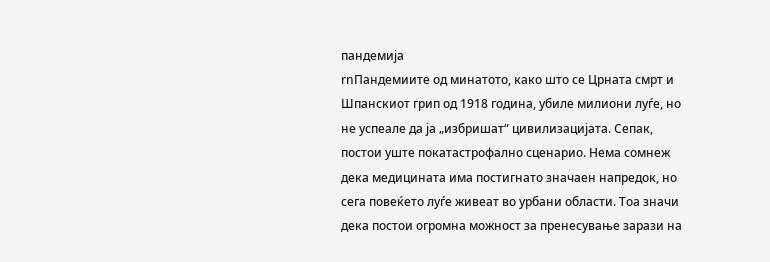пандемија
rnПандемиите од минатото, како што се Црната смрт и Шпанскиот грип од 1918 година, убиле милиони луѓе, но не успеале да ја „избришат“ цивилизацијата. Сепак, постои уште покатастрофално сценарио. Нема сомнеж дека медицината има постигнато значаен напредок, но сега повеќето луѓе живеат во урбани области. Тоа значи дека постои огромна можност за пренесување зарази на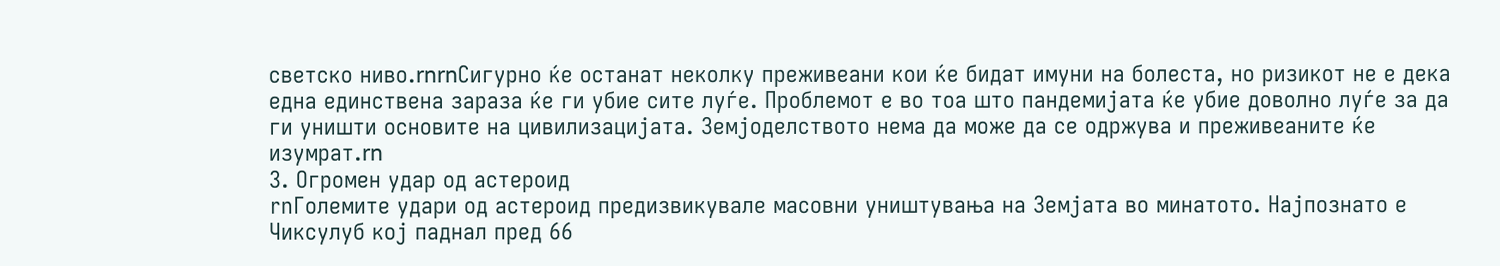светско ниво.rnrnСигурно ќе останат неколку преживеани кои ќе бидат имуни на болеста, но ризикот не е дека една единствена зараза ќе ги убие сите луѓе. Проблемот е во тоа што пандемијата ќе убие доволно луѓе за да ги уништи основите на цивилизацијата. Земјоделството нема да може да се одржува и преживеаните ќе изумрат.rn
3. Огромен удар од астероид
rnГолемите удари од астероид предизвикувале масовни уништувања на Земјата во минатото. Најпознато е Чиксулуб кој паднал пред 66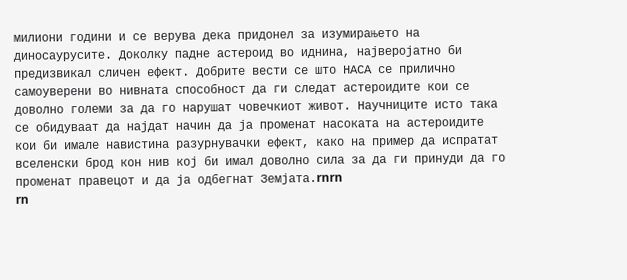милиони години и се верува дека придонел за изумирањето на диносаурусите. Доколку падне астероид во иднина, најверојатно би предизвикал сличен ефект. Добрите вести се што НАСА се прилично самоуверени во нивната способност да ги следат астероидите кои се доволно големи за да го нарушат човечкиот живот. Научниците исто така се обидуваат да најдат начин да ја променат насоката на астероидите кои би имале навистина разурнувачки ефект, како на пример да испратат вселенски брод кон нив кој би имал доволно сила за да ги принуди да го променат правецот и да ја одбегнат Земјата.rnrn
rn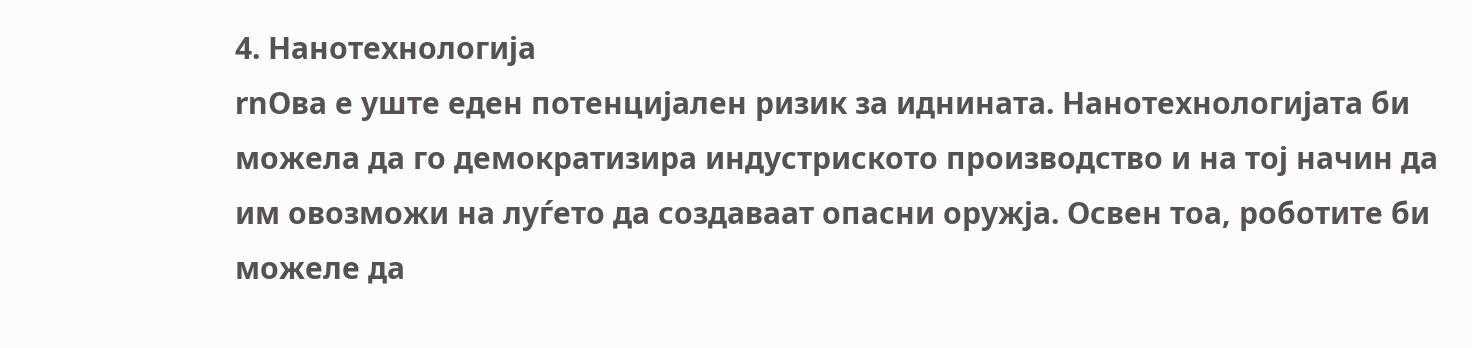4. Нанотехнологија
rnОва е уште еден потенцијален ризик за иднината. Нанотехнологијата би можела да го демократизира индустриското производство и на тој начин да им овозможи на луѓето да создаваат опасни оружја. Освен тоа, роботите би можеле да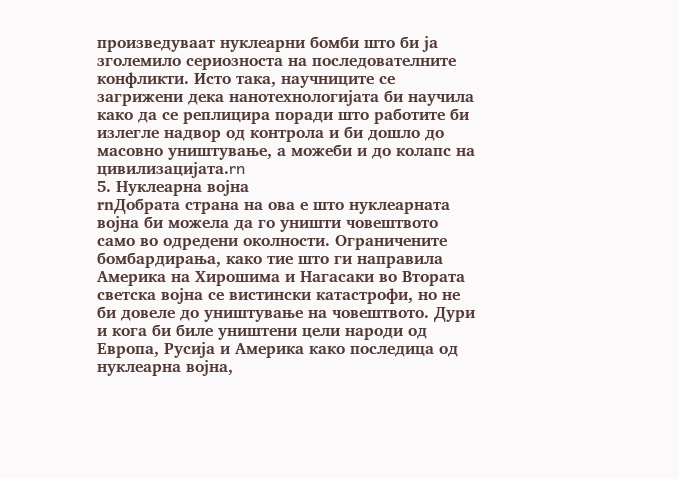произведуваат нуклеарни бомби што би ја зголемило сериозноста на последователните конфликти. Исто така, научниците се загрижени дека нанотехнологијата би научила како да се реплицира поради што работите би излегле надвор од контрола и би дошло до масовно уништување, а можеби и до колапс на цивилизацијата.rn
5. Нуклеарна војна
rnДобрата страна на ова е што нуклеарната војна би можела да го уништи човештвото само во одредени околности. Ограничените бомбардирања, како тие што ги направила Америка на Хирошима и Нагасаки во Втората светска војна се вистински катастрофи, но не би довеле до уништување на човештвото. Дури и кога би биле уништени цели народи од Европа, Русија и Америка како последица од нуклеарна војна,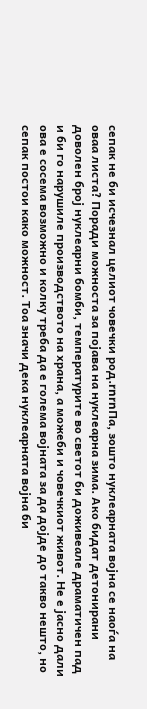сепак не би исчезнал целиот човечки род.rnrnПа, зошто нуклеарната војна се наоѓа на оваа листа? Поради можноста за појава на нуклеарна зима. Ако бидат детонирани доволен број нуклеарни бомби, температурите во светот би доживеале драматичен пад и би го нарушиле производството на храна, а можеби и човечкиот живот. Не е јасно дали ова е сосема возможно и колку треба да е голема војната за да дојде до такво нешто, но сепак постои како можност. Тоа значи дека нуклеарната војна би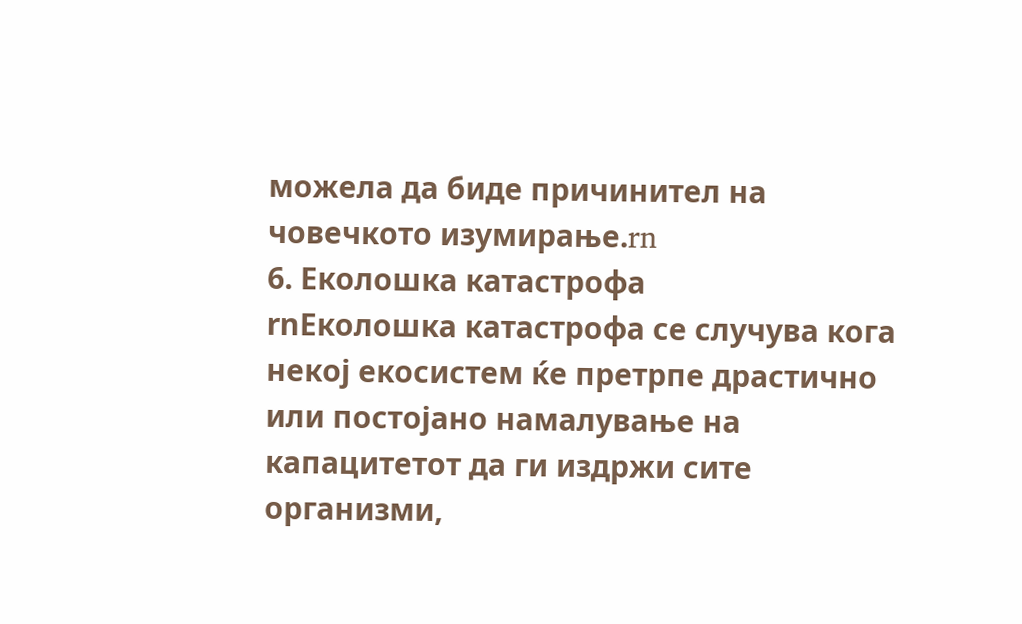можела да биде причинител на човечкото изумирање.rn
6. Еколошка катастрофа
rnЕколошка катастрофа се случува кога некој екосистем ќе претрпе драстично или постојано намалување на капацитетот да ги издржи сите организми,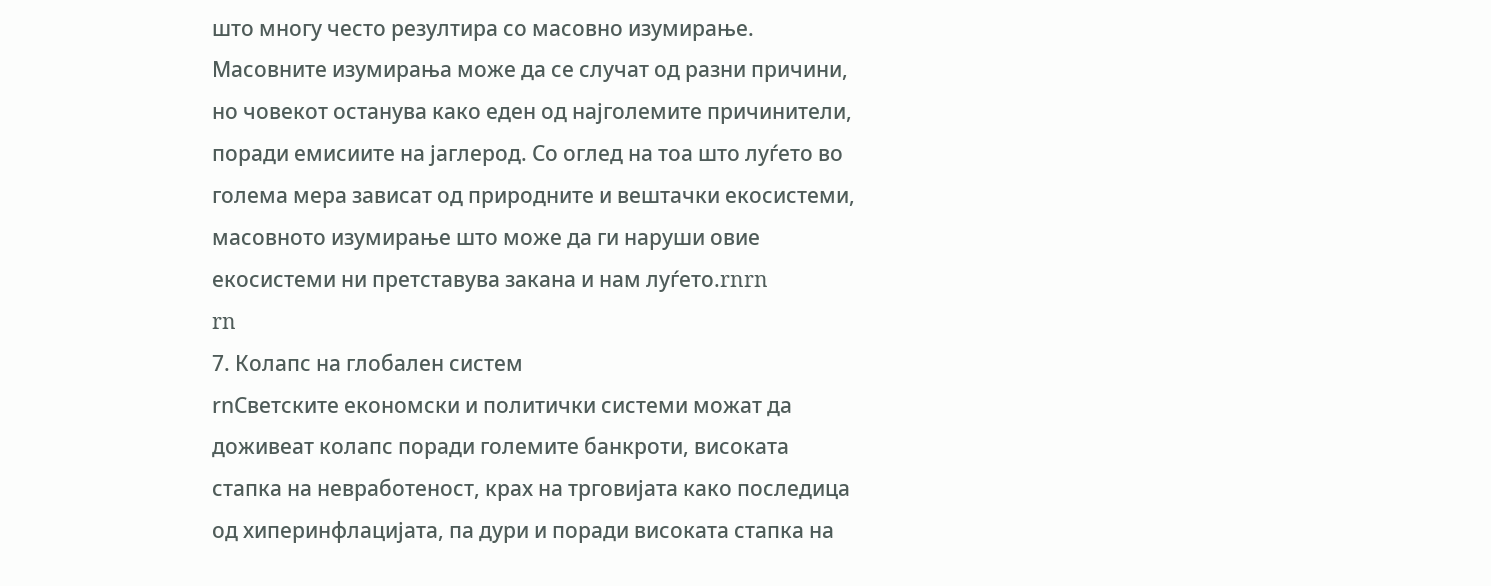што многу често резултира со масовно изумирање. Масовните изумирања може да се случат од разни причини, но човекот останува како еден од најголемите причинители, поради емисиите на јаглерод. Со оглед на тоа што луѓето во голема мера зависат од природните и вештачки екосистеми, масовното изумирање што може да ги наруши овие екосистеми ни претставува закана и нам луѓето.rnrn
rn
7. Колапс на глобален систем
rnСветските економски и политички системи можат да доживеат колапс поради големите банкроти, високата стапка на невработеност, крах на трговијата како последица од хиперинфлацијата, па дури и поради високата стапка на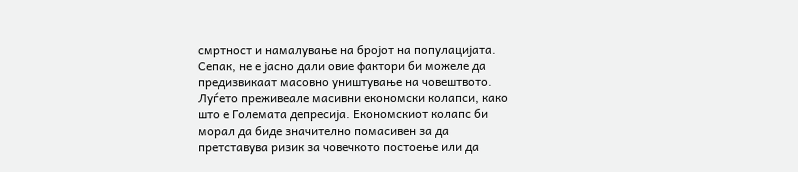смртност и намалување на бројот на популацијата. Сепак, не е јасно дали овие фактори би можеле да предизвикаат масовно уништување на човештвото. Луѓето преживеале масивни економски колапси, како што е Големата депресија. Економскиот колапс би морал да биде значително помасивен за да претставува ризик за човечкото постоење или да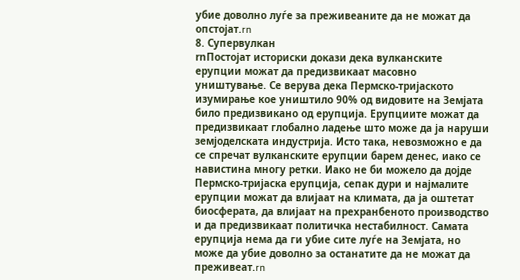убие доволно луѓе за преживеаните да не можат да опстојат.rn
8. Супервулкан
rnПостојат историски докази дека вулканските ерупции можат да предизвикаат масовно уништување. Се верува дека Пермско-тријаското изумирање кое уништило 90% од видовите на Земјата било предизвикано од ерупција. Ерупциите можат да предизвикаат глобално ладење што може да ја наруши земјоделската индустрија. Исто така, невозможно е да се спречат вулканските ерупции барем денес, иако се навистина многу ретки. Иако не би можело да дојде Пермско-тријаска ерупција, сепак дури и најмалите ерупции можат да влијаат на климата, да ја оштетат биосферата, да влијаат на прехранбеното производство и да предизвикаат политичка нестабилност. Самата ерупција нема да ги убие сите луѓе на Земјата, но може да убие доволно за останатите да не можат да преживеат.rn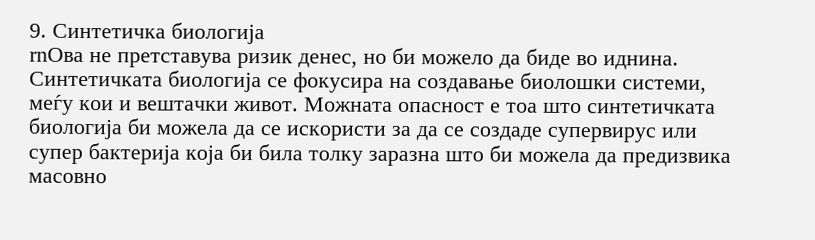9. Синтетичка биологија
rnОва не претставува ризик денес, но би можело да биде во иднина. Синтетичката биологија се фокусира на создавање биолошки системи, меѓу кои и вештачки живот. Можната опасност е тоа што синтетичката биологија би можела да се искористи за да се создаде супервирус или супер бактерија која би била толку заразна што би можела да предизвика масовно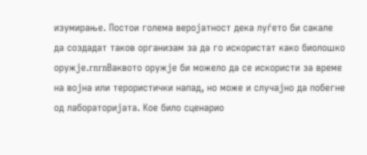изумирање. Постои голема веројатност дека луѓето би сакале да создадат таков организам за да го искористат како биолошко оружје.rnrnВаквото оружје би можело да се искористи за време на војна или терористички напад, но може и случајно да побегне од лабораторијата. Кое било сценарио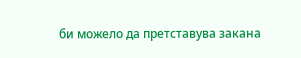би можело да претставува закана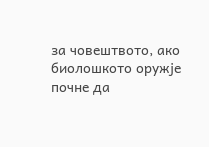за човештвото, ако биолошкото оружје почне да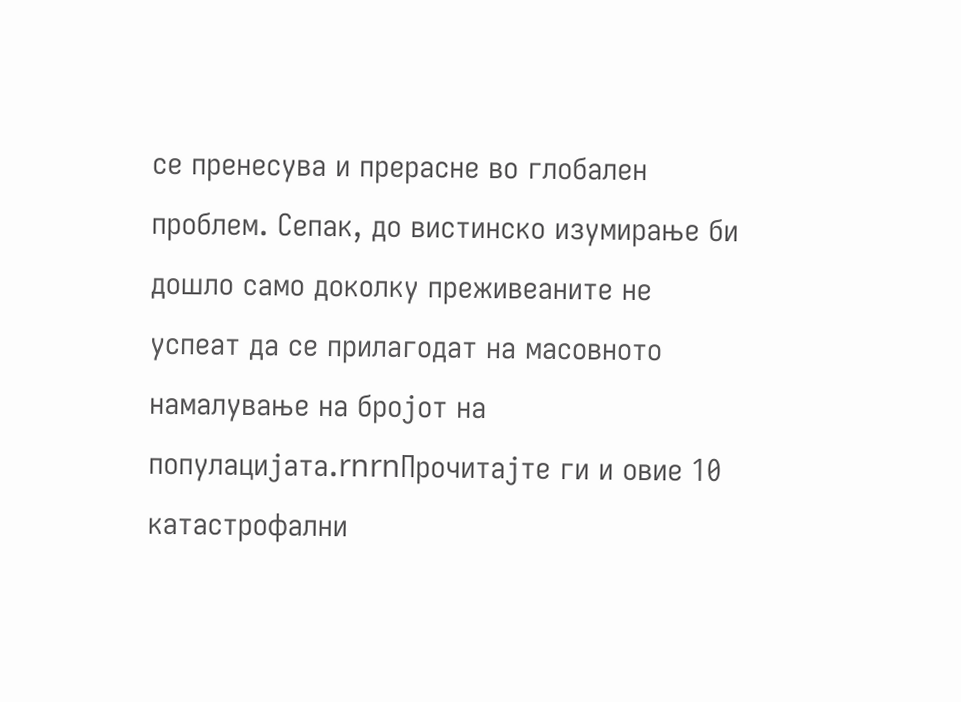се пренесува и прерасне во глобален проблем. Сепак, до вистинско изумирање би дошло само доколку преживеаните не успеат да се прилагодат на масовното намалување на бројот на популацијата.rnrnПрочитајте ги и овие 10 катастрофални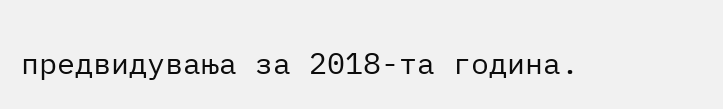предвидувања за 2018-та година.